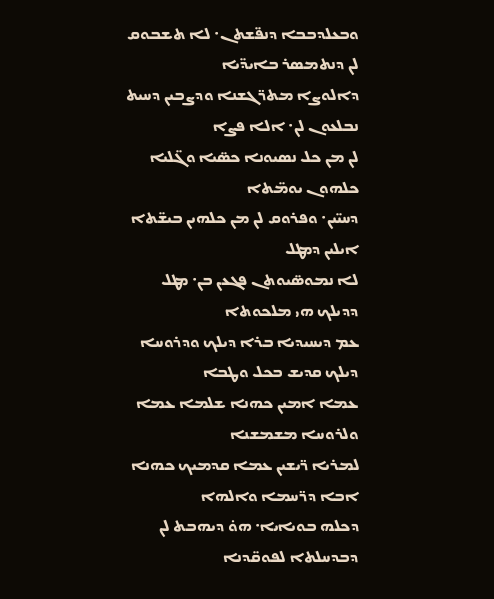ܘܒܥܠܕܒܒܐ ܕܢܦ̈ܫܬܢ܁ ܠܐ ܬܫܒܘܩ ܠܢ ܕܢܬܡܣܪ ܒܐܝܕ̈ܝܐ
ܕܐܠܘܨܐ ܡܬܪ̈ܓܫܢܐ ܘܕܨܒܝܢ ܕܚܝܬ ܢܒܠܥܘܢ ܠܢ܁ ܐܠܐ ܦܨܐ
ܠܢ ܡܢ ܟܠ ܢܣܝܘܢܐ ܟܣ̈ܝܐ ܘܓ̈ܠܝܐ ܟܠܗܘܢ ܝܘܡ̈ܬܐ
ܕܚܝ̈ܝܢ܁ ܘܦܪܘܩ ܠܢ ܡܢ ܟܠܗܝܢ ܒܝܫ̈ܬܐ ܐܝܠܝܢ ܕܡܛܠ
ܠܐ ܢܡܘܣ̈ܝܘܬܢ ܦܓܥܢ ܒܢ܁ ܡܛܠ ܕܕܝܠܟ ܗܝ ܡܠܟܘܬܐ
ܥܡ ܕܝܚܝܕܝܐ ܒܪܐ ܕܝܠܟ ܘܕܪܘܚܐ ܕܝܠܟ ܩܕܝܫ ܒܟܠ ܘܛܒܐ
ܥܡܐ ܐܡܝܢ ܟܗܢܐ ܫܠܡܐ ܥܡܐ ܘܠܪܘܚܐ ܡܫܡܫܢܐ
ܠܡܪܝܐ ܪ̈ܝܫܝܢ ܥܡܐ ܩܕܡܝܟ ܟܗܢܐ ܐܒܐ ܕܪ̈ܚܡܐ ܘܐܠܗܐ
ܕܟܠܗ ܒܘܝܐܝܐ܁ ܗܘ̇ ܕܝܗܒܬ ܠܢ ܕܒܕܚܠܬܐ ܠܦܘܩ̈ܕܢܐ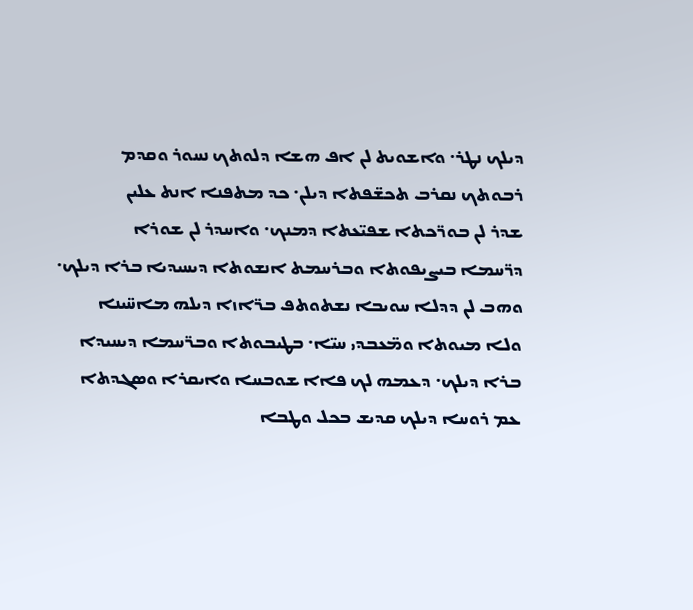ܕܝܠܟ ܢܛܪ܁ ܘܐܫܘܝܬ ܠܢ ܐܦ ܗܫܐ ܕܠܘܬܟ ܢܚܘܪ ܘܩܕܡ
ܪܒܘܬܟ ܢܩܪܒ ܬܟܫ̈ܦܬܐ ܕܝܠܢ܁ ܟܕ ܡܬܦܢܐ ܐܢܬ ܥܠܝܢ
ܫܕܪ ܠܢ ܒܘܪ̈ܟܬܐ ܫܦܝ̈ܥܬܐ ܕܡܢܟ܁ ܘܐܚܕܪ ܠܢ ܫܘܪܐ
ܕܪ̈ܚܡܐ ܒܝܨܝܦܘܬܐ ܘܒܪܚܡܬ ܐܢܫܘܬܐ ܕܝܚܝܕܝܐ ܒܪܐ ܕܝܠܟ܁
ܘܗܒ ܠܢ ܕܕܠܐ ܚܘܝܒܐ ܢܫܬܘܬܦ ܒܪ̈ܐܙܐ ܕܝܠܗ ܡܐܚ̈ܝܢܐ
ܘܠܐ ܡܝܘܬܐ ܘܡ̈ܥܒܕܝ ܚܝ̈ܐ܁ ܒܛܝܒܘܬܐ ܘܒܪ̈ܚܡܐ ܕܝܚܝܕܐ
ܒܪܐ ܕܝܠܟ܁ ܕܥܡܗ ܠܟ ܦܐܐ ܫܘܒܚܐ ܘܐܝܩܪܐ ܘܣܓܕܬܐ
ܥܡ ܪܘܚܐ ܕܝܠܟ ܩܕܝܫ ܒܟܠ ܘܛܒܐ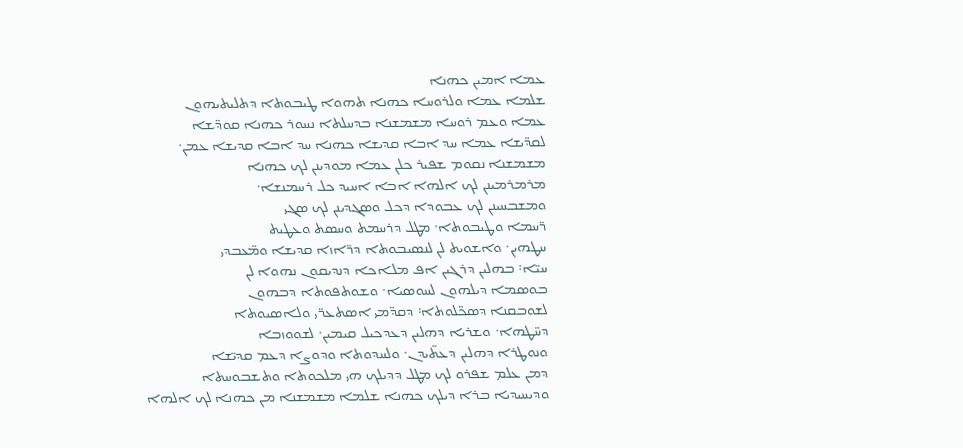ܥܡܐ ܐܡܝܢ ܟܗܢܐ
ܫܠܡܐ ܥܡܐ ܘܠܪܘܚܐ ܟܗܢܐ ܬܗܘܐ ܛܝܒܘܬܐ ܕܬܠܝܬܝܗܘܢ
ܥܡܐ ܘܥܡ ܪܘܚܐ ܡܫܡܫܢܐ ܒܕܚܠܬܐ ܢܚܘܪ ܟܗܢܐ ܩܘܕ̈ܫܐ
ܠܩܕ̈ܝܫܐ ܥܡܐ ܚܕ ܐܒܐ ܩܕܝܫܐ ܟܗܢܐ ܚܕ ܐܒܐ ܩܕܝܫܐ ܥܡܢ܁
ܡܫܡܫܢܐ ܢܩܘܡ ܫܦܝܪ ܟܠܢ ܥܡܐ ܡܘܕܝܢܢ ܠܟ ܟܗܢܐ
ܡܪܡܪܡܝܢܢ ܠܟ ܐܠܗܐ ܐܒܐ ܐܚܝܕ ܟܠ ܪܚܡܢܫܐ܁
ܘܡܫܒܚܝܢܢ ܠܟ ܥܒܘܕܐ ܕܟܠ ܘܣܓܕܝܢܢ ܠܟ ܣܓܝ
ܪ̈ܚܡܐ ܘܛܝܒܘܬܐ܁ ܡܛܠ ܕܪܚܡܬ ܘܚܣܬ ܘܥܛܝܬ
ܚܛܗܝܢ܁ ܘܐܫܘܝܬ ܠܢ ܠܢܣܝܒܘܬܐ ܕܪ̈ܐܙܐ ܩܕܝܫܐ ܘܡ̈ܥܒܕܝ
ܚܝ̈ܐ܃ ܒܗܠܝܢ ܕܪܓܝܢ ܐܦ ܡܠܐܟܐ ܕܢܕܝܩܘܢ ܢܗܘܐ ܠܢ
ܒܘܣܡܐ ܕܝܠܗܘܢ ܠܚܘܣܝܐ܁ ܘܫܘܬܦܘܬܐ ܕܒܗܘܢ
ܠܫܘܒܩܢܐ ܕܣܟ̈ܠܘܬܐ܃ ܕܩܕ̈ܡܝ ܐܣܬܥܪ̈ܝ ܘܠܐܣܝܘܬܐ
ܕܚ̈ܛܗܐ܁ ܘܫܪܝܐ ܕܗܠܝܢ ܕܥܕܟܝܠ ܩܝܡܝܢ܁ ܠܫܘܘܙܒܐ
ܘܢܘܛܪܐ ܕܗܠܝܢ ܕܥܬ̈ܝܕܢ܁ ܘܠܚܕܘܬܐ ܘܕܘܨܐ ܕܥܡ ܩܕܝ̈ܫܐ
ܕܡܢ ܥܠܡ ܫܦܪܘ ܠܟ ܡܛܠ ܕܕܝܠܟ ܗܝ ܡܠܟܘܬܐ ܘܬܫܒܘܚܬܐ
ܘܕܝܚܝܕܝܐ ܒܪܐ ܕܝܠܟ ܟܗܢܐ ܫܠܡܐ ܡܫܡܫܢܐ ܡܢ ܟܗܢܐ ܠܟ ܐܠܗܐ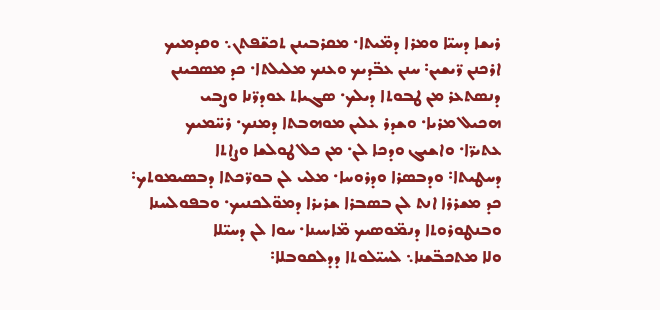ܪܝܫܐ ܕܚܝ̈ܐ ܘܡܪܐ ܕܡ̈ܝܬܐ܁ ܡܩܪܒܝܢܢ ܬܟܫ̈ܦܬܢ܆ ܘܩܕܡܝܟ
ܐܪܟܢܢ ܪ̈ܝܫܝܢ܃ ܚܢܢ ܥܒ̈ܕܝܟ ܘܥܢܟ ܡܠܝܠܬܐ܁ ܟܕ ܡܣܟܝܢܢ
ܕܢܣܬܥܪ ܡܢ ܛܒܘܬܐ ܕܝܠܟ܁ ܣܓܝܐܬ ܥܘܕܪ̈ܢܐ ܘܨܒܝ
ܗܟܝܠ ܡܪܝܐ܁ ܘܫܕܪ ܥܠܝܢ ܡܘܗܒܬܐ ܕܡܢܟ܁ ܪܚ̈ܡܝܟ
ܥܬܝܪ̈ܐ܁ ܘܐܫܝܓ ܘܕܟܐ ܠܢ܁ ܡܢ ܟܠ ܛܘܠܫܐ ܘܨܐܬܐ
ܕܚܛܝܬܐ܃ ܘܕܒܣܪܐ ܘܕܪܘܚܐ܁ ܡܠܝ ܠܢ ܒܘܪ̈ܟܬܐ ܕܒܣܝܡܘܬܟ܃
ܟܕ ܡܫܪܪܐ ܐܢܬ ܠܢ ܒܣܒܪܐ ܫܪܝܪܐ ܕܡܘ̈ܠܟܢܝܟ܁ ܘܒܦܘܠܚܢܐ
ܘܒܢܛܘܪܘܬܐ ܕܢܡ̈ܘܣܝܟ ܡ̈ܐܚܝܢܐ܁ ܚܘܐ ܠܢ ܕܚܝ̈ܠܐ
ܘܠܐ ܡܬܟܒ̈ܫܢܐ܆ ܠܚܝ̈ܠܘܬܐ ܕܕܠܩܘܒܠܐ܃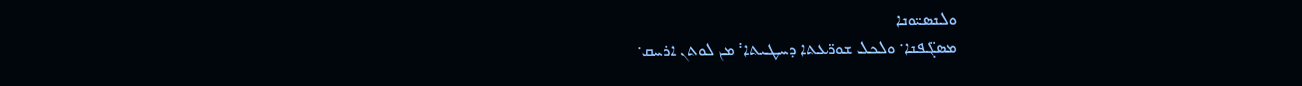ܘܠܢܣܝ̈ܘܢܐ
ܡܣܓ̈ܦܢܐ܁ ܘܠܟܠ ܫܘܪ̈ܥܬܐ ܕܚܛܝܬܐ܃ ܡܢ ܠܘܬܢ ܐܪܚܩ܁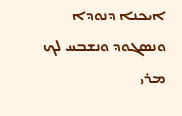ܐܝܟܢܐ ܕܢܘܕܐ ܘܢܣܓܘܕ ܘܢܫܒܚ ܠܟ ܡܪܝ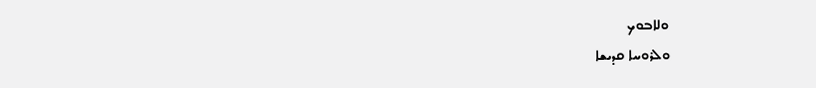ܘܠܐܒܘܟ
ܘܠܪܘܚܐ ܩܕܝܫܐ